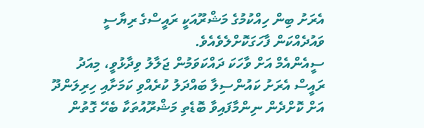އެރަށު ބިން ހިއްކުމުގެ މަޝްރޫއަކީ ރައީސްގެ ރިޔާސީ ވައުދެއްކަން ފާހަގަކޮށްލެވެއެވެ.
ސީއެންއެމް އަށް ވާހަކަ ދައްކަވަމުން ޖަލާލު ވިދާޅުވީ، މިއަދު ރައީސް އެރަށު ކައުންސިލާ ބައްދަލު ކުރެއްވި ކަމަށާއި ހިރިލަންދޫ އަށް ކޮށްދެން ނިންމާފައިވާ ބޮޑެތި މަޝްރޫއުތަކާ ބެހޭ ގޮތުން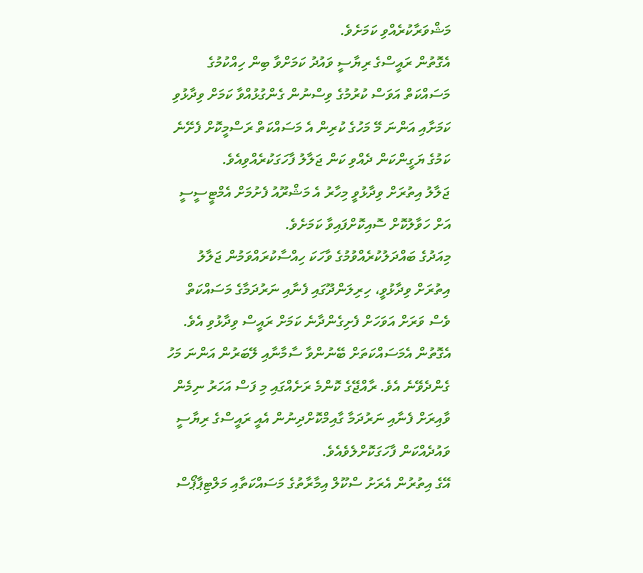މަޝްވަރާކުރެއްވި ކަމަށެވެ.
އެގޮތުން ރައީސްގެ ރިޔާސީ ވައުދު ކަމަށްވާ ބިން ހިއްކުމުގެ މަސައްކަތް އަވަސް ކުރުމުގެ ވިސްނުން ގެންގުޅުއްވާ ކަމަށް ވިދާޅުވި ކަމަށާއި އަންނަ މޭ މަހުގެ ކުރިން އެ މަސައްކަތް ރަސްމީކޮށް ފެށޭނެ ކަމުގެ ޔަގީންކަން ދެއްވި ކަން ޖަލާލު ފާހަގަކުރެއްވިއެވެ.
ޖަލާލު އިތުރަށް ވިދާޅުވީ މިހާރު އެ މަޝްރޫއު ފެށުމަށް އެމްޓީސީސީ އަށް ހަވާލުކޮށް ސޮއިކޮށްފައިވާ ކަމަށެވެ.
މިއަދުގެ ބައްދަލުކުރެއްވުމުގެ ވާހަކަ ހިއްސާކުރައްވަމުން ޖަލާލު އިތުރަށް ވިދާޅުވީ، ހިރިލަންދޫގައި ފެނާއި ނަރުދަމާގެ މަސައްކަތް ވެސް ވަރަށް އަވަހަށް ފެށިގެންދާނެ ކަމަށް ރައީސް ވިދާޅުވި އެވެ. އެގޮތުން އެމަސައްކަތަށް ބޭނުންވާ ސާމާނާއި ލޭބަރުން އަންނަ މަހު ގެންދެވޭނެ އެވެ. ރާއްޖޭގެ ކޮންމެ ރަށެއްގައި މި ފަސް އަހަރު ނިމެން ވާއިރަށް ފެނާއި ނަރުދަމާ ގާއިމްކޮށްދިނުން އެއީ ރައީސްގެ ރިޔާސީ ވައުދެއްކަން ފާހަގަކޮށްލެވެއެވެ.
އޭގެ އިތުރުން އެރަށު ސްކޫލް އިމާރާތުގެ މަސައްކަތާއި މަލްޓިޕާޕޯސް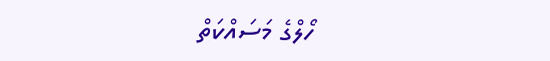ހޯލްގެ މަސައްކަތް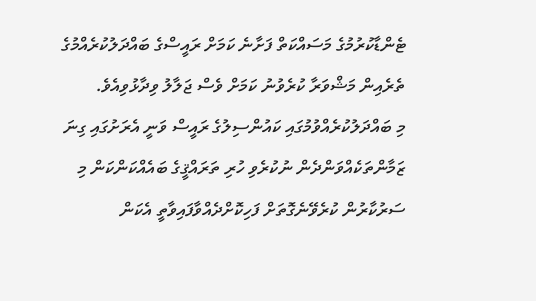ޓެންޑާކުރުމުގެ މަސައްކަތް ފަށާނެ ކަމަށް ރައީސްގެ ބައްދަލުކުރެއްމުގެ ތެރެއިން މަޝްވަރާ ކުރެވުނު ކަމަށް ވެސް ޖަލާލު ވިދާޅުވިއެވެ.
މި ބައްދަލުކުރެއްވުމުގައި ކައުންސިލުގެ ރައީސް ވަނީ އެރަށުގައި ގިނަ ޒަމާންތަކެއްވަންދެން ނުކުރެވި ހުރި ތަރައްޤީގެ ބައެއްކަންކަން މި ސަރުކާރުން ކުރެވޭނެގޮތަށް ފަހިކޮށްދެއްވާފައިވާތީ އެކަން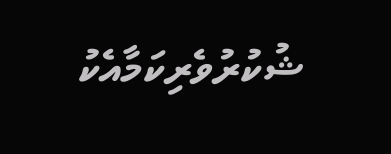ޝުކުރުވެރިކަމާއެކު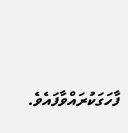ފާހަގަކުރައްވާފައެވެ.